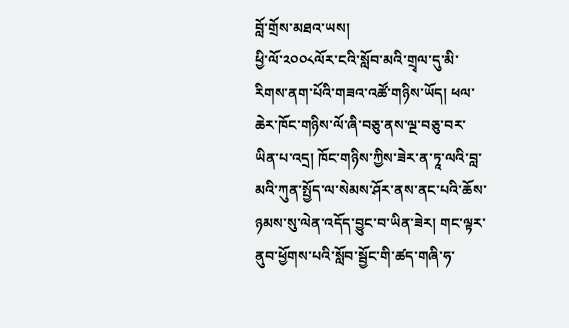བློ་གྲོས་མཐའ་ཡས།
ཕྱི་ལོ་༢༠༠༨ལོར་ངའི་སློབ་མའི་གྲྭལ་དུ་མི་རིགས་ནག་པོའི་གཟའ་འཚོ་གཉིས་ཡོད། ཕལ་ཆེར་ཁོང་གཉིས་ལོ་ཞི་བཅུ་ནས་ལྔ་བཅུ་བར་ཡིན་པ་འདྲ། ཁོང་གཉིས་ཀྱིས་ཟེར་ན་ཏཱ་ལའི་བླ་མའི་ཀུན་སྤྱོད་ལ་སེམས་ཤོར་ནས་ནང་པའི་ཆོས་ཉམས་སུ་ལེན་འདོད་བྱུང་བ་ཡིན་ཟེར། གང་ལྟར་ནུབ་ཕྱོགས་པའི་སློབ་སྦྱོང་གི་ཚད་གཞི་ཧ་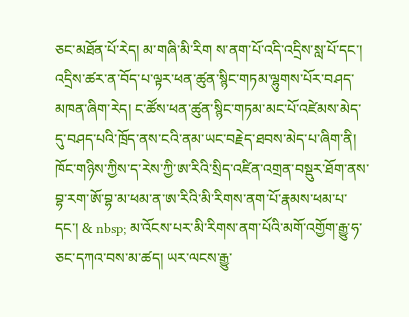ཅང་མཐོན་པོ་རེད། མ་གཞི་མི་རིག ས་ནག་པོ་འདི་འདྲིས་སླ་པོ་དང་། འདྲིས་ཚར་ན་བོད་པ་ལྟར་ཕན་ཚུན་སྙིང་གཏམ་ལྷུགས་པོར་བཤད་མཁན་ཞིག་རེད། ང་ཚོས་ཕན་ཚུན་སྙིང་གཏམ་མང་པོ་འཛེམས་མེད་དུ་བཤད་པའི་ཁྲོད་ནས་ངའི་ནམ་ཡང་བརྗེད་ཐབས་མེད་པ་ཞིག་ནི། ཁོང་གཉིས་ཀྱིས་ད་རེས་ཀྱི་ཨ་རིའི་སྲིད་འཛིན་འགྲན་བསྡུར་ཐོག་ནས་བྷ་རག་ཨོ་བྷ་མ་ཕམ་ན་ཨ་རིའི་མི་རིགས་ནག་པོ་རྣམས་ཕམ་པ་དང་། & nbsp; མ་འོངས་པར་མི་རིགས་ནག་པོའི་མགོ་འགྱོག་རྒྱུ་ཧ་ཅང་དཀའ་བས་མ་ཚད། ཡར་ལངས་རྒྱུ་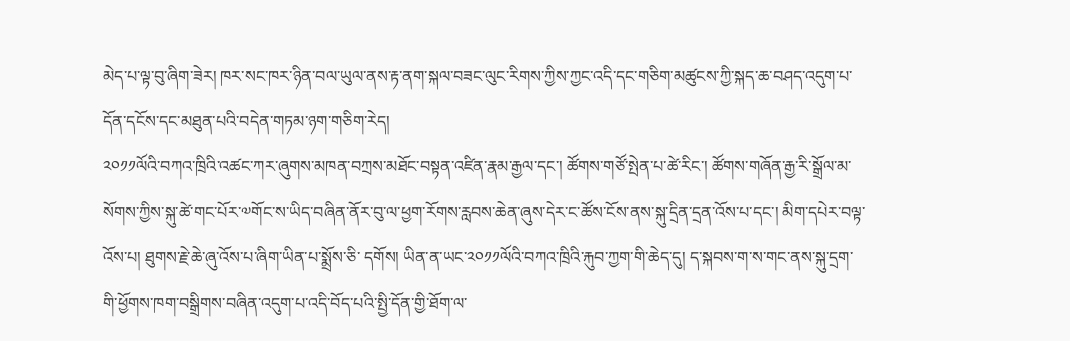མེད་པ་ལྟ་བུ་ཞིག་ཟེར། ཁར་སང་ཁར་ཉིན་བལ་ཡུལ་ནས་རྟ་ནག་སྐལ་བཟང་ལུང་རིགས་ཀྱིས་ཀྱང་འདི་དང་གཅིག་མཚུངས་ཀྱི་སྐད་ཆ་བཤད་འདུག་པ་དོན་དངོས་དང་མཐུན་པའི་བདེན་གཏམ་ཉག་གཅིག་རེད།
༢༠༡༡ལོའི་བཀའ་ཁྲིའི་འཚང་ཀར་ཞུགས་མཁན་བཀྲས་མཐོང་བསྟན་འཛིན་རྣམ་རྒྱལ་དང་། ཚོགས་གཙོ་སྤེན་པ་ཚེ་རིང་། ཚོགས་གཞོན་རྒྱ་རི་སྒྲོལ་མ་སོགས་ཀྱིས་སྐུ་ཚེ་གང་པོར་༧གོང་ས་ཡིད་བཞིན་ནོར་བུ་ལ་ཕྱག་རོགས་རླབས་ཆེན་ཞུས་དེར་ང་ཚོས་ངོས་ནས་སྐུ་དྲིན་དྲན་འོས་པ་དང་། མིག་དཔེར་བལྟ་འོས་པ། ཐུགས་རྗེ་ཆེ་ཞུ་འོས་པ་ཞིག་ཡིན་པ་སྨྲོས་ཅི་ དགོས། ཡིན་ན་ཡང་༢༠༡༡ལོའི་བཀའ་ཁྲིའི་རྐུབ་ཀྱག་གི་ཆེད་དུ། ད་སྐབས་ག་ས་གང་ནས་སྐུ་དྲག་གི་ཕྱོགས་ཁག་བསྒྲིགས་བཞིན་འདུག་པ་འདི་བོད་པའི་སྤྱི་དོན་གྱི་ཐོག་ལ་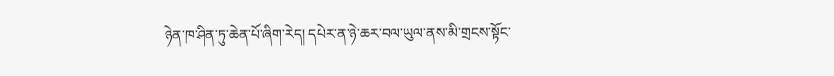ཉེན་ཁ་ཤིན་ཏུ་ཆེན་པོ་ཞིག་རེད། དཔེར་ན་ཉེ་ཆར་བལ་ཡུལ་ནས་མི་གྲངས་སྟོང་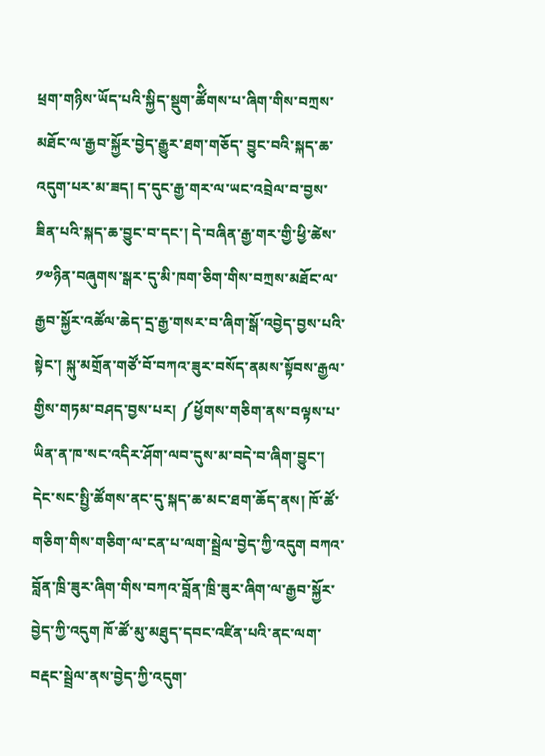ཕྲག་གཉིས་ཡོད་པའི་སྐྱིད་སྡུག་ཚོིགས་པ་ཞིག་གིས་བཀྲས་མཐོང་ལ་རྒྱབ་སྐྱོར་བྱེད་རྒྱུར་ཐག་གཅོད་ བྱུང་བའི་སྐད་ཆ་འདུག་པར་མ་ཟད། ད་དུང་རྒྱ་གར་ལ་ཡང་འབྲེལ་བ་བྱས་ཟིན་པའི་སྐད་ཆ་བྱུང་བ་དང་། དེ་བཞིན་རྒྱ་གར་གྱི་ཕྱི་ཚེས་༡༧ཉིན་བཞུགས་སྒར་དུ་མི་ཁག་ཅིག་གིས་བཀྲས་མཐོང་ལ་རྒྱབ་སྐྱོར་འཚོལ་ཆེད་དྲ་རྒྱ་གསར་བ་ཞིག་སྒོ་འབྱེད་བྱས་པའི་སྟེང་། སྐུ་མགྲོན་གཙོ་བོ་བཀའ་ཟུར་བསོད་ནམས་སྟོབས་རྒྱལ་གྱིས་གཏམ་བཤད་བྱས་པར། ༼ཕྱོགས་གཅིག་ནས་བལྟས་པ་ཡིན་ན་ཁ་སང་འདིར་ཤོག་ལབ་དུས་མ་བདེ་བ་ཞིག་བྱུང་། དེང་སང་སྤྱི་ཚོགས་ནང་དུ་སྐད་ཆ་མང་ཐག་ཆོད་ནས། ཁོ་ཚོ་གཅིག་གིས་གཅིག་ལ་ངན་པ་ལག་སྦྲེལ་བྱེད་ཀྱི་འདུག བཀའ་བློན་ཁྲི་ཟུར་ཞིག་གིས་བཀའ་བློན་ཁྲི་ཟུར་ཞིག་ལ་རྒྱབ་སྐྱོར་བྱེད་ཀྱི་འདུག ཁོ་ཚོ་མུ་མཐུད་དབང་འཛིན་པའི་ནང་ལག་བརྡང་སྦྲེལ་ནས་བྱེད་ཀྱི་འདུག་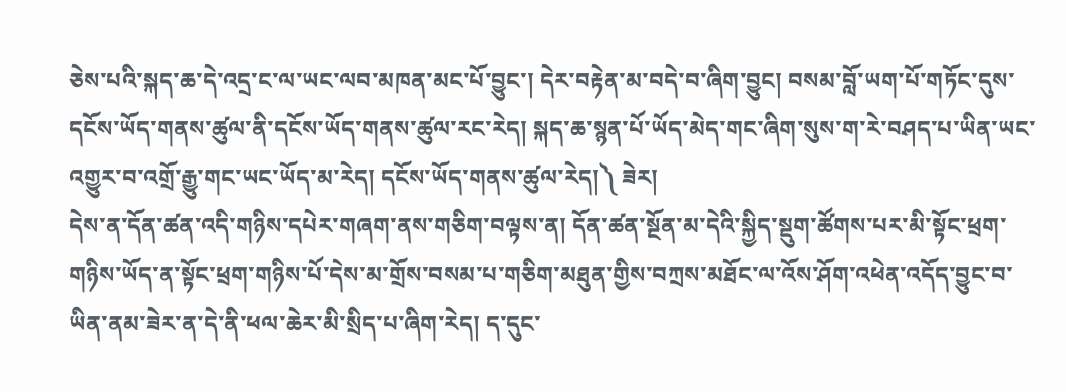ཅེས་པའི་སྐད་ཆ་དེ་འདྲ་ང་ལ་ཡང་ལབ་མཁན་མང་པོ་བྱུང་། དེར་བརྟེན་མ་བདེ་བ་ཞིག་བྱུང། བསམ་བློ་ཡག་པོ་གཏོང་དུས་དངོས་ཡོད་གནས་ཚུལ་ནི་དངོས་ཡོད་གནས་ཚུལ་རང་རེད། སྐད་ཆ་སྙན་པོ་ཡོད་མེད་གང་ཞིག་སུས་ག་རེ་བཤད་པ་ཡིན་ཡང་འགྱུར་བ་འགྲོ་རྒྱུ་གང་ཡང་ཡོད་མ་རེད། དངོས་ཡོད་གནས་ཚུལ་རེད།༽ ཟེར།
དེས་ན་དོན་ཚན་འདི་གཉིས་དཔེར་གཞག་ནས་གཅིག་བལྟས་ན། དོན་ཚན་སྔོན་མ་དེའི་སྐྱིད་སྡུག་ཚོགས་པར་མི་སྟོང་ཕྲག་གཉིས་ཡོད་ན་སྟོང་ཕྲག་གཉིས་པོ་དེས་མ་གྲོས་བསམ་པ་གཅིག་མཐུན་གྱིས་བཀྲས་མཐོང་ལ་འོས་ཤོག་འཕེན་འདོད་བྱུང་བ་ཡིན་ནམ་ཟེར་ན་དེ་ནི་ཕལ་ཆེར་མི་སྲིད་པ་ཞིག་རེད། ད་དུང་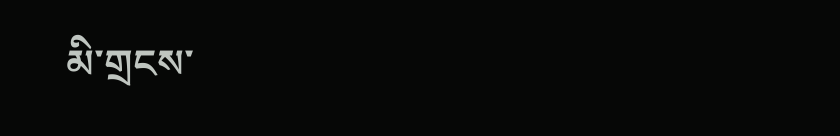མི་གྲངས་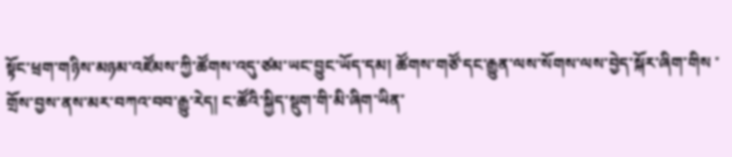སྟོང་ཕྲག་གཉིས་མཉམ་འཛོམས་ཀྱི་ཚོགས་འདུ་ཙམ་ཡང་བྱུང་ཡོད་དམ། ཚོགས་གཙོ་དང་རྒྱུན་ལས་སོགས་ལས་བྱེད་སྐོར་ཞིག་གིས ་གྲོས་བྱས་ནས་མར་བཀའ་བབ་རྒྱུ་རེད། ང་ཚོའི་སྐྱིད་སྡུག་གི་མི་ཞིག་ཡིན་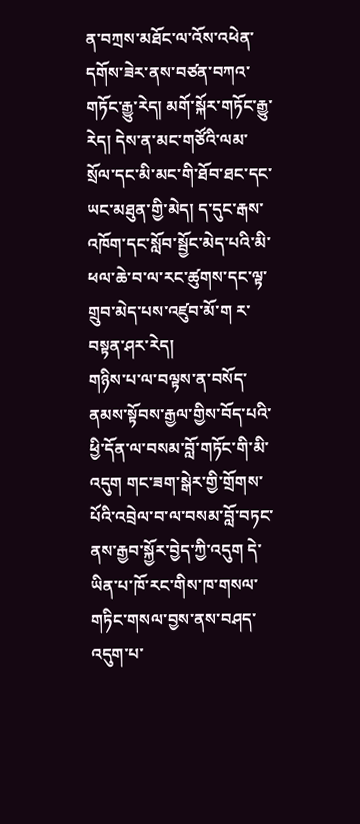ན་བཀྲས་མཐོང་ལ་འོས་འཕེན་དགོས་ཟེར་ནས་བཙན་བཀའ་གཏོང་རྒྱུ་རེད། མགོ་སྐོར་གཏོང་རྒྱུ་རེད། དེས་ན་མང་གཙོའི་ལམ་སྲོལ་དང་མི་མང་གི་ཐོབ་ཐང་དང་ཡང་མཐུན་གྱི་མེད། ད་དུང་རྒས་འཁོག་དང་སློབ་སྦྱོང་མེད་པའི་མི་ཕལ་ཆེ་བ་ལ་རང་ཚུགས་དང་ལྟ་གྲུབ་མེད་པས་འཛུབ་མོ་ག ར་བསྟན་ཤར་རེད།
གཉིས་པ་ལ་བལྟས་ན་བསོད་ནམས་སྟོབས་རྒྱལ་གྱིས་བོད་པའི་ཕྱི་དོན་ལ་བསམ་བློ་གཏོང་གི་མི་འདུག གང་ཟག་སྒེར་གྱི་གྲོགས་པོའི་འབྲེལ་བ་ལ་བསམ་བློ་བཏང་ནས་རྒྱབ་སྐྱོར་བྱེད་ཀྱི་འདུག དེ་ཡིན་པ་ཁོ་རང་གིས་ཁ་གསལ་གཏིང་གསལ་བྱས་ནས་བཤད་འདུག་པ་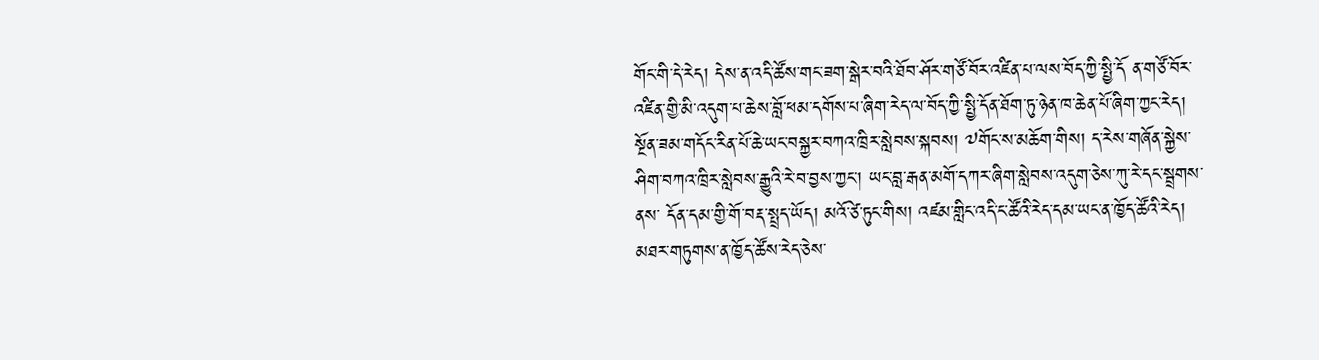གོང་གི་དེ་རེད། དེས་ན་འདི་ཚོས་གང་ཟག་སྒེར་བའི་ཐོབ་ཤོར་གཙོ་བོར་འཛིན་པ་ལས་བོད་ཀྱི་སྤྱི་དོ ན་གཙོ་བོར་འཛིན་གྱི་མི་འདུག་པ་ཆེས་བློ་ཕམ་དགོས་པ་ཞིག་རེད་ལ་བོད་ཀྱི་སྤྱི་དོན་ཐོག་ཏུ་ཉེན་ཁ་ཆེན་པོ་ཞིག་ཀྱང་རེད། སྔོན་ཟམ་གདོང་རིན་པོ་ཆེ་ཡང་བསྐྱར་བཀའ་ཁྲིར་སླེབས་སྐབས། ༧གོང་ས་མཆོག་གིས། ད་རེས་གཞོན་སྐྱེས་ཤིག་བཀའ་ཁྲིར་སླེབས་རྒྱུའི་རེ་བ་བྱས་ཀྱང་། ཡང་བླ་རྒན་མགོ་དཀར་ཞིག་སླེབས་འདུག་ཅེས་ཀུ་རེ་དང་སྦྲགས་ནས་ དོན་དམ་གྱི་གོ་བརྡ་སྤྲད་ཡོད། མའོ་ཙེ་ཏུང་གིས། འཛམ་གླིང་འདི་ང་ཚོའི་རེད་དམ་ཡང་ན་ཁྱོད་ཚོའི་རེད། མཐར་གཏུགས་ན་ཁྱོད་ཚོས་རེད་ཅེས་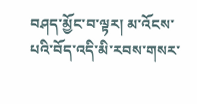བཤད་མྱོང་བ་ལྟར། མ་འོངས་པའི་བོད་འདི་མི་རབས་གསར་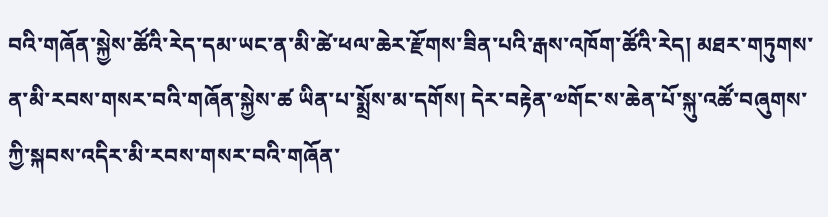བའི་གཞོན་སྐྱེས་ཚོའི་རེད་དམ་ཡང་ན་མི་ཚེ་ཕལ་ཆེར་རྫོགས་ཟིན་པའི་རྒས་འཁོག་ཚོའི་རེད། མཐར་གཏུགས་ན་མི་རབས་གསར་བའི་གཞོན་སྐྱེས་ཚ ཡིན་པ་སྨྲོས་མ་དགོས། དེར་བརྟེན་༧གོང་ས་ཆེན་པོ་སྐུ་འཚོ་བཞུགས་ཀྱི་སྐབས་འདིར་མི་རབས་གསར་བའི་གཞོན་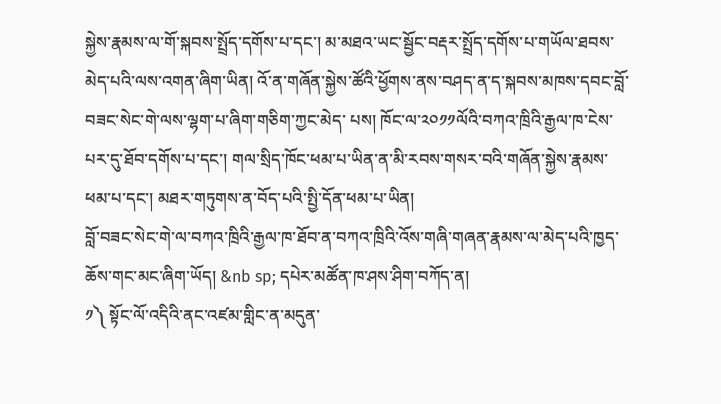སྐྱེས་རྣམས་ལ་གོ་སྐབས་སྤྲོད་དགོས་པ་དང་། མ་མཐའ་ཡང་སྦྱོང་བརྡར་སྤྲོད་དགོས་པ་གཡོལ་ཐབས་མེད་པའི་ལས་འགན་ཞིག་ཡིན། འོ་ན་གཞོན་སྐྱེས་ཚོའི་ཕྱོགས་ནས་བཤད་ན་ད་སྐབས་མཁས་དབང་བློ་བཟང་སེང་གེ་ལས་ལྷག་པ་ཞིག་གཅིག་ཀྱང་མེད་ པས། ཁོང་ལ་༢༠༡༡ལོའི་བཀའ་ཁྲིའི་རྒྱལ་ཁ་ངེས་པར་དུ་ཐོབ་དགོས་པ་དང་། གལ་སྲིད་ཁོང་ཕམ་པ་ཡིན་ན་མི་རབས་གསར་བའི་གཞོན་སྐྱེས་རྣམས་ཕམ་པ་དང་། མཐར་གཏུགས་ན་བོད་པའི་སྤྱི་དོན་ཕམ་པ་ཡིན།
བློ་བཟང་སེང་གེ་ལ་བཀའ་ཁྲིའི་རྒྱལ་ཁ་ཐོབ་ན་བཀའ་ཁྲིའི་འོས་གཞི་གཞན་རྣམས་ལ་མེད་པའི་ཁྱད་ཆོས་གང་མང་ཞིག་ཡོད། &nb sp; དཔེར་མཚོན་ཁ་ཤས་ཤིག་བཀོད་ན།
༡༽ སྟོང་ལོ་འདིའི་ནང་འཛམ་གླིང་ན་མདུན་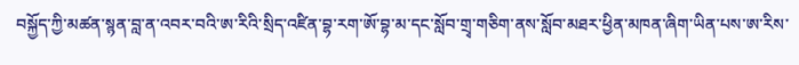བསྐྱོད་ཀྱི་མཚན་སྙན་བླ་ན་འབར་བའི་ཨ་རིའི་སྲིད་འཛིན་བྷ་རག་ཨོ་བྷ་མ་དང་སློབ་གྲྭ་གཅིག་ནས་སློབ་མཐར་ཕྱིན་མཁན་ཞིག་ཡིན་པས་ཨ་རིས་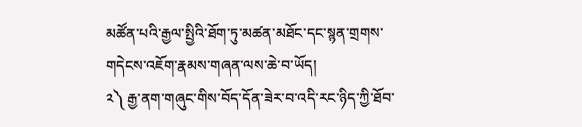མཚོན་པའི་རྒྱལ་སྤྱིའི་ཐོག་ཏུ་མཚན་མཐོང་དང་སྙན་གྲགས་གདེངས་འཇོག་རྣམས་གཞན་ལས་ཆེ་བ་ཡོད།
༢༽ རྒྱ་ནག་གཞུང་གིས་བོད་དོན་ཟེར་བ་འདི་རང་ཉིད་ཀྱི་ཐོབ་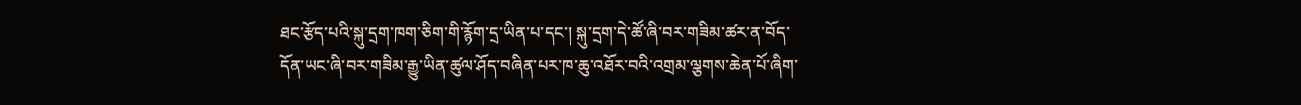ཐང་རྩོད་པའི་སྐུ་དྲག་ཁག་ཅིག་གི་རྙོག་དྲ་ཡིན་པ་དང་། སྐུ་དྲག་དེ་ཚོ་ཞི་བར་གཟིམ་ཚར་ན་བོད་དོན་ཡང་ཞི་བར་གཟིམ་རྒྱུ་ཡིན་ཚུལ་ཤོད་བཞིན་པར་ཁ་ཆུ་འཐོར་བའི་འགྲམ་ལྕགས་ཆེན་པོ་ཞིག་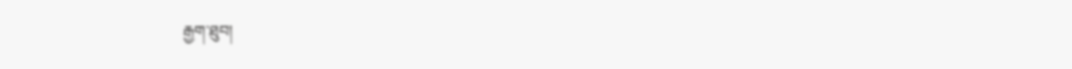རྒྱག་ཐུབ།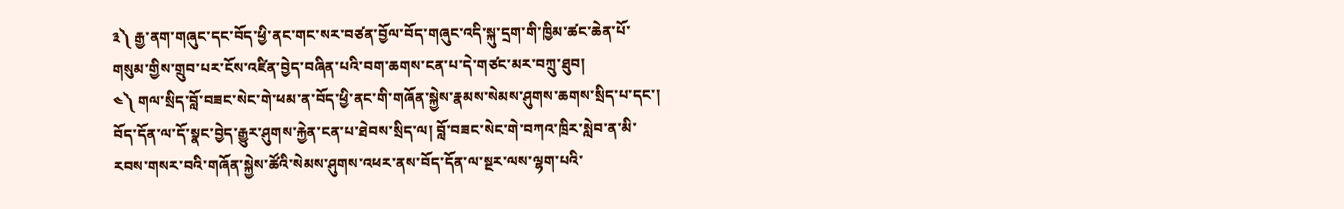༣༽ རྒྱ་ནག་གཞུང་དང་བོད་ཕྱི་ནང་གང་སར་བཙན་བྱོལ་བོད་གཞུང་འདི་སྐུ་དྲག་གི་ཁྱིམ་ཚང་ཆེན་པོ་གསུམ་གྱིས་གྲུབ་པར་ངོས་འཛིན་བྱེད་བཞིན་པའི་བག་ཆགས་ངན་པ་དེ་གཙང་མར་བཀྲུ་ཐུབ།
༤༽ གལ་སྲིད་བློ་བཟང་སེང་གེ་ཕམ་ན་བོད་ཕྱི་ནང་གི་གཞོན་སྐྱེས་རྣམས་སེམས་ཤུགས་ཆགས་སྲིད་པ་དང་། བོད་དོན་ལ་དོ་སྣང་བྱེད་རྒྱུར་ཤུགས་རྐྱེན་ངན་པ་ཐེབས་སྲིད་ལ། བློ་བཟང་སེང་གེ་བཀའ་ཁྲིར་སླེབ་ན་མི་རབས་གསར་བའི་གཞོན་སྐྱེས་ཚོའི་སེམས་ཤུགས་འཕར་ནས་བོད་དོན་ལ་སྔར་ལས་ལྷག་པའི་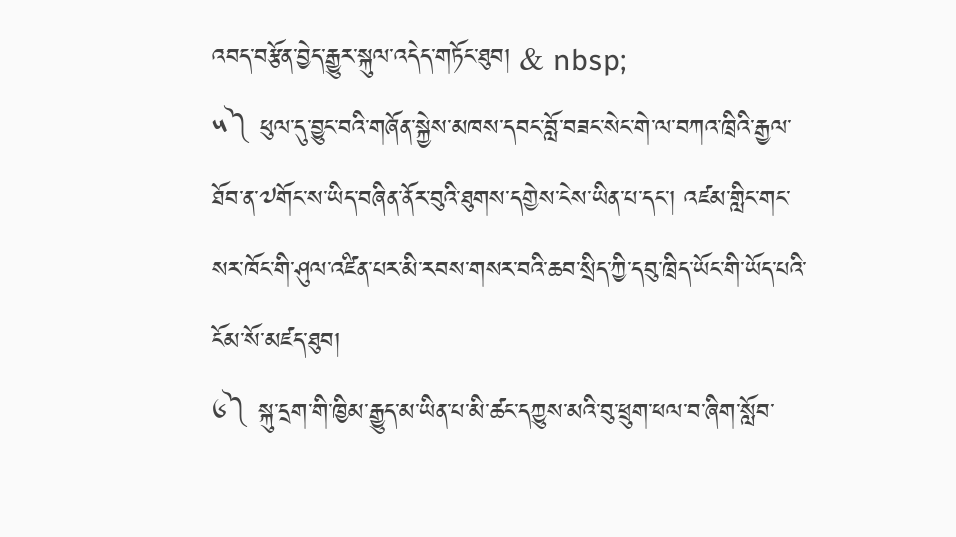འབད་བརྩོན་བྱེད་རྒྱུར་སྐུལ་འདེད་གཏོང་ཐུབ། & nbsp;
༥༽ ཕུལ་དུ་བྱུང་བའི་གཞོན་སྐྱེས་མཁས་དབང་བློ་བཟང་སེང་གེ་ལ་བཀའ་ཁྲིའི་རྒྱལ་ཐོབ་ན་༧གོང་ས་ཡིད་བཞིན་ནོར་བུའི་ཐུགས་དགྱེས་ངེས་ཡིན་པ་དང་། འཛམ་གླིང་གང་སར་ཁོང་གི་ཤུལ་འཛིན་པར་མི་རབས་གསར་བའི་ཆབ་སྲིད་ཀྱི་དབུ་ཁྲིད་ཡོང་གི་ཡོད་པའི་ངོམ་སོ་མཛད་ཐུབ།
༦༽ སྐུ་དྲག་གི་ཁྱིམ་རྒྱུད་མ་ཡིན་པ་མི་ཚང་དཀྱུས་མའི་བུ་ཕྲུག་ཕལ་བ་ཞིག་སློབ་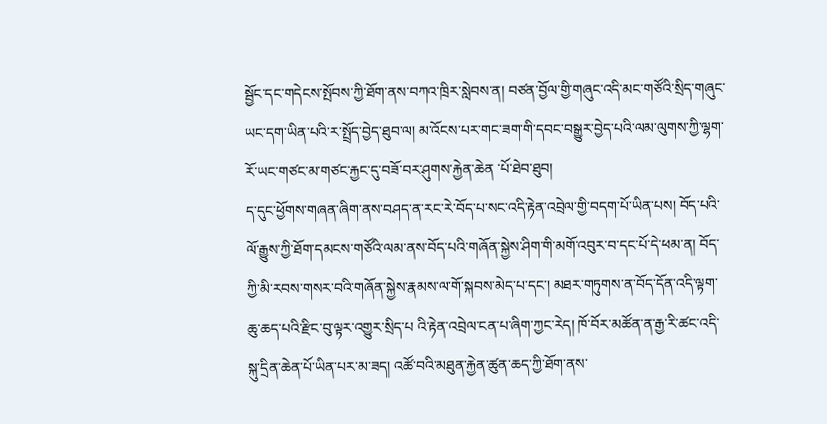སྦྱོང་དང་གདེངས་སྤོབས་ཀྱི་ཐོག་ནས་བཀའ་ཁྲིར་སླེབས་ན། བཙན་བྱོལ་གྱི་གཞུང་འདི་མང་གཙོའི་སྲིད་གཞུང་ཡང་དག་ཡིན་པའི་ར་སྤྲོད་བྱེད་ཐུབ་ལ། མ་འོངས་པར་གང་ཟག་གི་དབང་བསྒྱུར་བྱེད་པའི་ལམ་ལུགས་ཀྱི་ལྷག་རོ་ཡང་གཙང་མ་གཙང་རྐྱང་དུ་བཟོ་བར་ཤུགས་རྐྱེན་ཆེན ་པོ་ཐེབ་ཐུབ།
ད་དུང་ཕྱོགས་གཞན་ཞིག་ནས་བཤད་ན་རང་རེ་བོད་པ་སང་འདི་རྟེན་འབྲེལ་གྱི་བདག་པོ་ཡིན་པས། བོད་པའི་ལོ་རྒྱུས་ཀྱི་ཐོག་དམངས་གཙོའི་ལམ་ནས་བོད་པའི་གཞོན་སྐྱེས་ཤིག་གི་མགོ་འབུར་བ་དང་པོ་དེ་ཕམ་ན། བོད་ཀྱི་མི་རབས་གསར་བའི་གཞོན་སྐྱེས་རྣམས་ལ་གོ་སྐབས་མེད་པ་དང་། མཐར་གཏུགས་ན་བོད་དོན་འདི་ལྟག་ཆུ་ཆད་པའི་རྫིང་བུ་ལྟར་འགྱུར་སྲིད་པ འི་རྟེན་འབྲེལ་ངན་པ་ཞིག་ཀྱང་རེད། ཁོ་བོར་མཚོན་ན་རྒྱ་རི་ཚང་འདི་སྐུ་དྲིན་ཆེན་པོ་ཡིན་པར་མ་ཟད། འཚོ་བའི་མཐུན་རྐྱེན་ཚུན་ཆད་ཀྱི་ཐོག་ནས་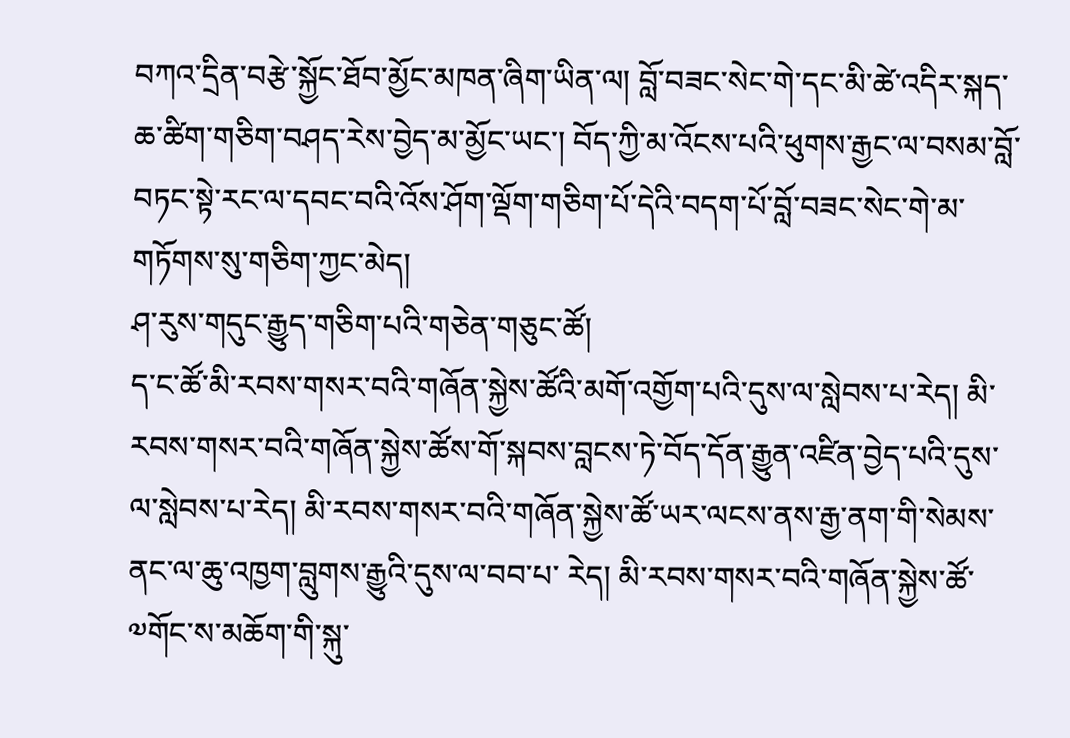བཀའ་དྲིན་བརྩེ་སྐྱོང་ཐོབ་མྱོང་མཁན་ཞིག་ཡིན་ལ། བློ་བཟང་སེང་གེ་དང་མི་ཚེ་འདིར་སྐད་ཆ་ཚིག་གཅིག་བཤད་རེས་བྱེད་མ་མྱོང་ཡང་། བོད་ཀྱི་མ་འོངས་པའི་ཕུགས་རྒྱང་ལ་བསམ་བློ་བཏང་སྟེ་རང་ལ་དབང་བའི་འོས་ཤོག་ལྡོག་གཅིག་པོ་དེའི་བདག་པོ་བློ་བཟང་སེང་གེ་མ་གཏོགས་སུ་གཅིག་ཀྱང་མེད།
ཤ་རུས་གདུང་རྒྱུད་གཅིག་པའི་གཅེན་གཅུང་ཚོ།
ད་ང་ཚོ་མི་རབས་གསར་བའི་གཞོན་སྐྱེས་ཚོའི་མགོ་འགྱོག་པའི་དུས་ལ་སླེབས་པ་རེད། མི་རབས་གསར་བའི་གཞོན་སྐྱེས་ཚོས་གོ་སྐབས་བླངས་ཏེ་བོད་དོན་རྒྱུན་འཛིན་བྱེད་པའི་དུས་ལ་སླེབས་པ་རེད། མི་རབས་གསར་བའི་གཞོན་སྐྱེས་ཚོ་ཡར་ལངས་ནས་རྒྱ་ནག་གི་སེམས་ནང་ལ་ཆུ་འཁྱག་བླུགས་རྒྱུའི་དུས་ལ་བབ་པ་ རེད། མི་རབས་གསར་བའི་གཞོན་སྐྱེས་ཚོ་༧གོང་ས་མཆོག་གི་སྐུ་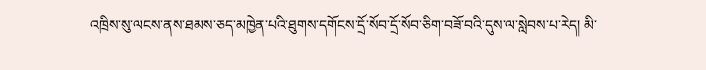འཁྲིས་སུ་ལངས་ནས་ཐམས་ཅད་མཁྱེན་པའི་ཐུགས་དགོངས་དྲོ་སོབ་དྲོ་སོབ་ཅིག་བཟོ་བའི་དུས་ལ་སླེབས་པ་རེད། མི་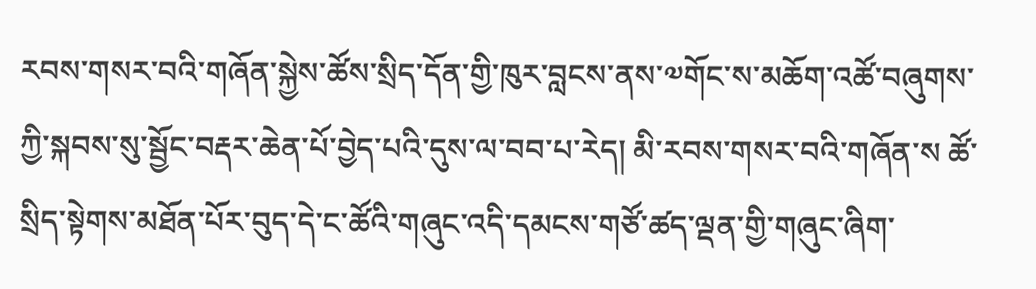རབས་གསར་བའི་གཞོན་སྐྱེས་ཚོས་སྲིད་དོན་གྱི་ཁུར་བླངས་ནས་༧གོང་ས་མཆོག་འཚོ་བཞུགས་ཀྱི་སྐབས་སུ་སྦྱོང་བརྡར་ཆེན་པོ་བྱེད་པའི་དུས་ལ་བབ་པ་རེད། མི་རབས་གསར་བའི་གཞོན་ས ཚོ་སྲིད་སྟེགས་མཐོན་པོར་བུད་དེ་ང་ཚོའི་གཞུང་འདི་དམངས་གཙོ་ཚད་ལྡན་གྱི་གཞུང་ཞིག་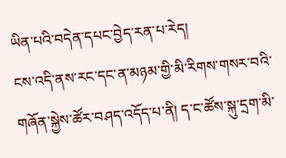ཡིན་པའི་བདེན་དཔང་བྱེད་རན་པ་རེད།
ངས་འདི་ནས་རང་དང་ན་མཉམ་གྱི་མི་རིགས་གསར་བའི་གཞོན་སྐྱེས་ཚོར་བཤད་འདོད་པ་ནི། ད་ང་ཚོས་སྐུ་དྲག་མི་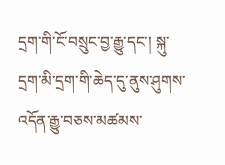དྲག་གི་ངོ་བསྲུང་བྱ་རྒྱུ་དང་། སྐུ་དྲག་མི་དྲག་གི་ཆེད་དུ་ནུས་ཤུགས་འདོན་རྒྱུ་བཅས་མཚམས་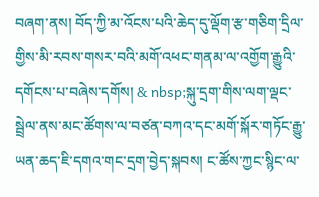བཞག་ནས། བོད་ཀྱི་མ་འོངས་པའི་ཆེད་དུ་ལྡོག་རྩ་གཅིག་དྲིལ་གྱིས་མི་རབས་གསར་བའི་མགོ་འཕང་གནམ་ལ་འགྱོག་རྒྱུའི་དགོངས་པ་བཞེས་དགོས། & nbsp;སྐུ་དྲག་གིས་ལག་ལྡང་སྦྲེལ་ནས་མང་ཚོགས་ལ་བཙན་བཀའ་དང་མགོ་སྐོར་གཏོང་རྒྱུ་ཡན་ཆད་ཇི་དགའ་གང་དྲག་བྱེད་སྐབས། ང་ཚོས་ཀྱང་སྙིང་ལ་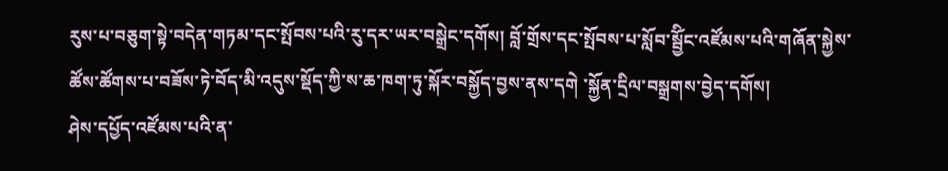རུས་པ་བཅུག་སྟེ་བདེན་གཏམ་དང་སྤོབས་པའི་རུ་དར་ཡར་བསྒྲེང་དགོས། བློ་གྲོས་དང་སྤོབས་པ་སློབ་སྦྱོིང་འཛོམས་པའི་གཞོན་སྐྱེས་ཚོས་ཚོགས་པ་བཟོས་ཏེ་བོད་མི་འདུས་སྡོད་ཀྱི་ས་ཆ་ཁག་ཏུ་སྐོར་བསྐྱོད་བྱས་ནས་དགེ ་སྐྱོན་དྲིལ་བསྒྲགས་བྱེད་དགོས།
ཤེས་དཔྱོད་འཛོམས་པའི་ན་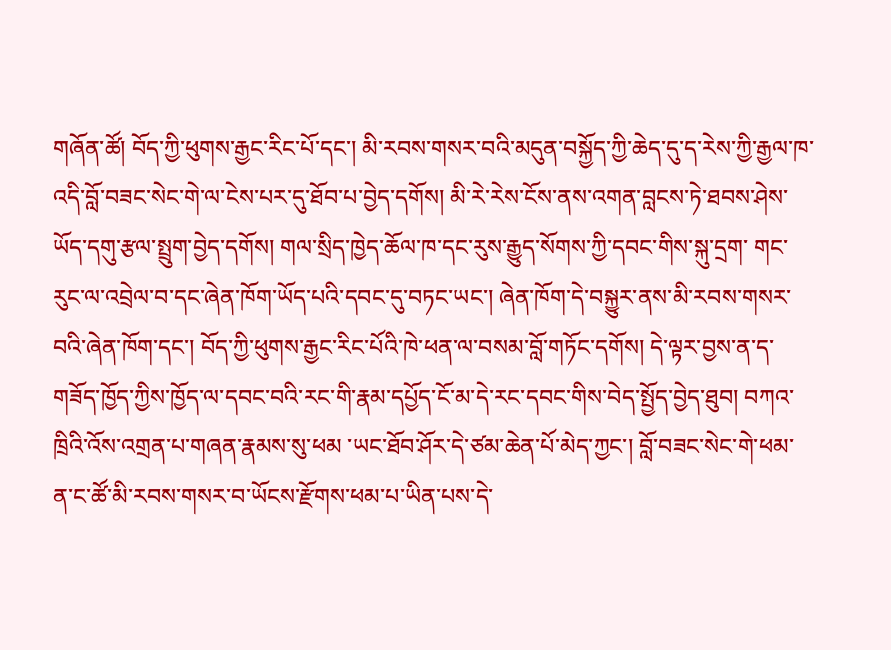གཞོན་ཚོ། བོད་ཀྱི་ཕུགས་རྒྱང་རིང་པོ་དང་། མི་རབས་གསར་བའི་མདུན་བསྐྱོད་ཀྱི་ཆེད་དུ་ད་རེས་ཀྱི་རྒྱལ་ཁ་འདི་བློ་བཟང་སེང་གེ་ལ་ངེས་པར་དུ་ཐོབ་པ་བྱེད་དགོས། མི་རེ་རེས་ངོས་ནས་འགན་བླངས་ཏེ་ཐབས་ཤེས་ཡོད་དགུ་རྩལ་སྤྲུག་བྱེད་དགོས། གལ་སྲིད་ཁྱེད་ཆོལ་ཁ་དང་རུས་རྒྱུད་སོགས་ཀྱི་དབང་གིས་སྐུ་དྲག་ གང་རུང་ལ་འབྲེལ་བ་དང་ཞེན་ཁོག་ཡོད་པའི་དབང་དུ་བཏང་ཡང་། ཞེན་ཁོག་དེ་བསྐྱུར་ནས་མི་རབས་གསར་བའི་ཞེན་ཁོག་དང་། བོད་ཀྱི་ཕུགས་རྒྱང་རིང་པོའི་ཁེ་ཕན་ལ་བསམ་བློ་གཏོང་དགོས། དེ་ལྟར་བྱས་ན་ད་གཟོད་ཁྱོད་ཀྱིས་ཁྱོད་ལ་དབང་བའི་རང་གི་རྣམ་དཔྱོད་ངོ་མ་དེ་རང་དབང་གིས་བེད་སྤྱོད་བྱེད་ཐུབ། བཀའ་ཁྲིའི་འོས་འགྲན་པ་གཞན་རྣམས་སུ་ཕམ ་ཡང་ཐོབ་ཤོར་དེ་ཙམ་ཆེན་པོ་མེད་ཀྱང་། བློ་བཟང་སེང་གེ་ཕམ་ན་ང་ཚོ་མི་རབས་གསར་བ་ཡོངས་རྫོགས་ཕམ་པ་ཡིན་པས་དེ་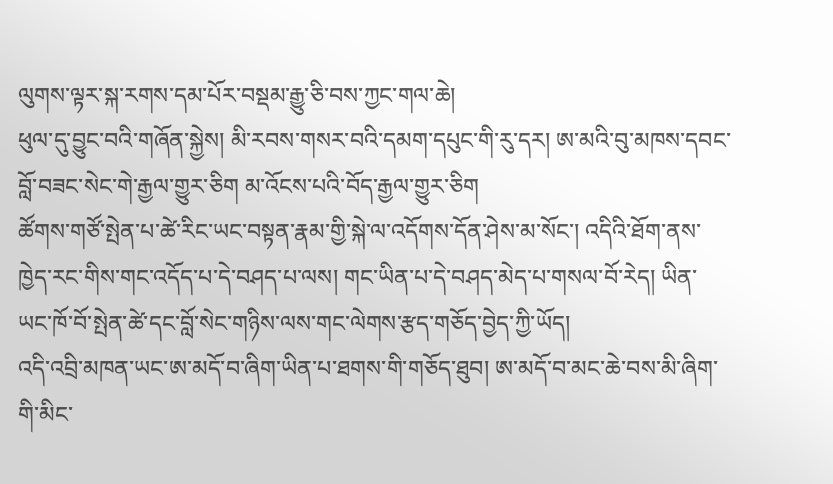ལུགས་ལྟར་སྐ་རགས་དམ་པོར་བསྡམ་རྒྱུ་ཅི་བས་ཀྱང་གལ་ཆེ།
ཕུལ་དུ་བྱུང་བའི་གཞོན་སྐྱེས། མི་རབས་གསར་བའི་དམག་དཔུང་གི་རུ་དར། ཨ་མའི་བུ་མཁས་དབང་བློ་བཟང་སེང་གེ་རྒྱལ་གྱུར་ཅིག མ་འོངས་པའི་བོད་རྒྱལ་གྱུར་ཅིག
ཚོགས་གཙོ་སྤེན་པ་ཚེ་རིང་ཡང་བསྟན་རྣམ་གྱི་སྐེ་ལ་འདོགས་དོན་ཤེས་མ་སོང་། འདིའི་ཐོག་ནས་ཁྱེད་རང་གིས་གང་འདོད་པ་དེ་བཤད་པ་ལས། གང་ཡིན་པ་དེ་བཤད་མེད་པ་གསལ་བོ་རེད། ཡིན་ཡང་ཁོ་བོ་སྤེན་ཚེ་དང་བློ་སེང་གཉིས་ལས་གང་ལེགས་རྩད་གཅོད་བྱེད་ཀྱི་ཡོད།
འདི་འབྲི་མཁན་ཡང་ཨ་མདོ་བ་ཞིག་ཡིན་པ་ཐགས་གི་གཅོད་ཐུབ། ཨ་མདོ་བ་མང་ཆེ་བས་མི་ཞིག་གི་མིང་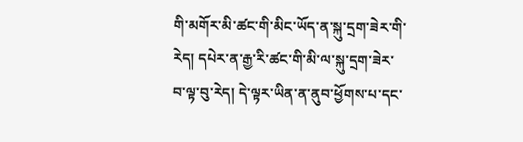གི་མགོར་མི་ཚང་གི་མིང་ཡོད་ན་སྐུ་དྲག་ཟེར་གི་རེད། དཔེར་ན་རྒྱ་རི་ཚང་གི་མི་ལ་སྐུ་དྲག་ཟེར་བ་ལྟ་བུ་རེད། དེ་ལྟར་ཡིན་ན་ནུབ་ཕྱོགས་པ་དང་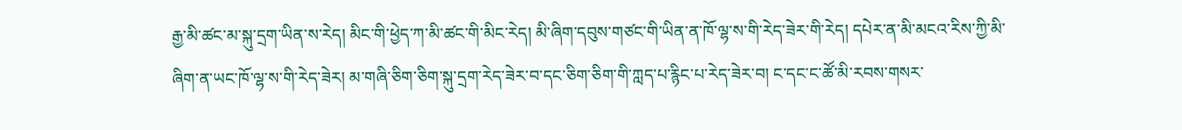རྒྱ་མི་ཚང་མ་སྐུ་དྲག་ཡིན་ས་རེད། མིང་གི་ཕྱེད་ཀ་མི་ཚང་གི་མིང་རེད། མི་ཞིག་དབུས་གཙང་གི་ཡིན་ན་ཁོ་ལྷ་ས་གི་རེད་ཟེར་གི་རེད། དཔེར་ན་མི་མངའ་རིས་ཀྱི་མི་ཞིག་ན་ཡང་ཁོ་ལྷ་ས་གི་རེད་ཟེར། མ་གཞི་ཅིག་ཅིག་སྐུ་དྲག་རེད་ཟེར་བ་དང་ཅིག་ཅིག་གི་ཀླད་པ་རྙིང་པ་རེད་ཟེར་བ། ང་དང་ང་ཚོ་མི་རབས་གསར་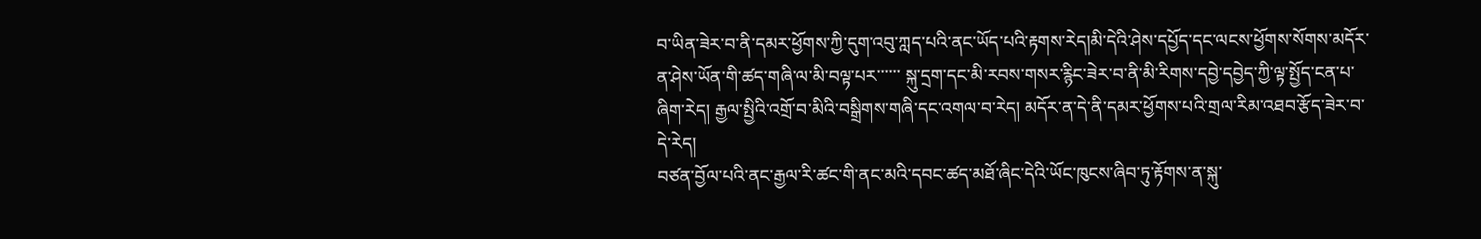བ་ཡིན་ཟེར་བ་ནི་དམར་ཕྱོགས་ཀྱི་དུག་འབུ་ཀླད་པའི་ནང་ཡོད་པའི་རྟགས་རེད།མི་དེའི་ཤེས་དཔྱོད་དང་ལངས་ཕྱོགས་སོགས་མདོར་ན་ཤེས་ཡོན་གི་ཚད་གཞི་ལ་མི་བལྟ་པར་་་་་་ སྐུ་དྲག་དང་མི་རབས་གསར་རྙིང་ཟེར་བ་ནི་མི་རིགས་དབྱེ་དབྱེད་ཀྱི་ལྟ་སྤྱོད་ངན་པ་ཞིག་རེད། རྒྱལ་སྤྱིའི་འགྲོ་བ་མིའི་བསྒྲིགས་གཞི་དང་འགལ་བ་རེད། མདོར་ན་དེ་ནི་དམར་ཕྱོགས་པའི་གྲལ་རིམ་འཐབ་རྩོད་ཟེར་བ་དེ་རེད།
བཙན་བྱོལ་པའི་ནང་རྒྱལ་རི་ཚང་གི་ནང་མའི་དབང་ཚད་མཐོ་ཞིང་དེའི་ཡོང་ཁུངས་ཞིབ་ཏུ་རྟོགས་ན་སྐུ་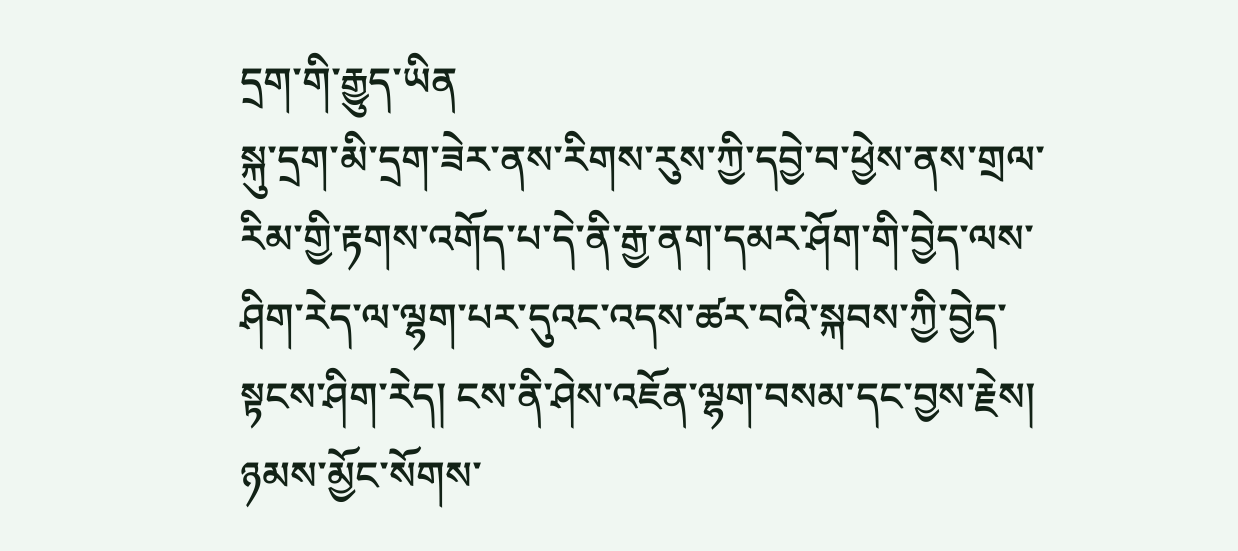དྲག་གི་རྒྱུད་ཡིན
སྐུ་དྲག་མི་དྲག་ཟེར་ནས་རིགས་རུས་ཀྱི་དབྱེ་བ་ཕྱེས་ནས་གྲལ་རིམ་གྱི་རྟགས་འགོད་པ་དེ་ནི་རྒྱ་ནག་དམར་ཤོག་གི་བྱེད་ལས་ཤིག་རེད་ལ་ལྷག་པར་དུའང་འདས་ཚར་བའི་སྐབས་ཀྱི་བྱེད་སྟངས་ཤིག་རེད། ངས་ནི་ཤེས་འཇོན་ལྷག་བསམ་དང་བྱས་རྗེས། ཉམས་མྱོང་སོགས་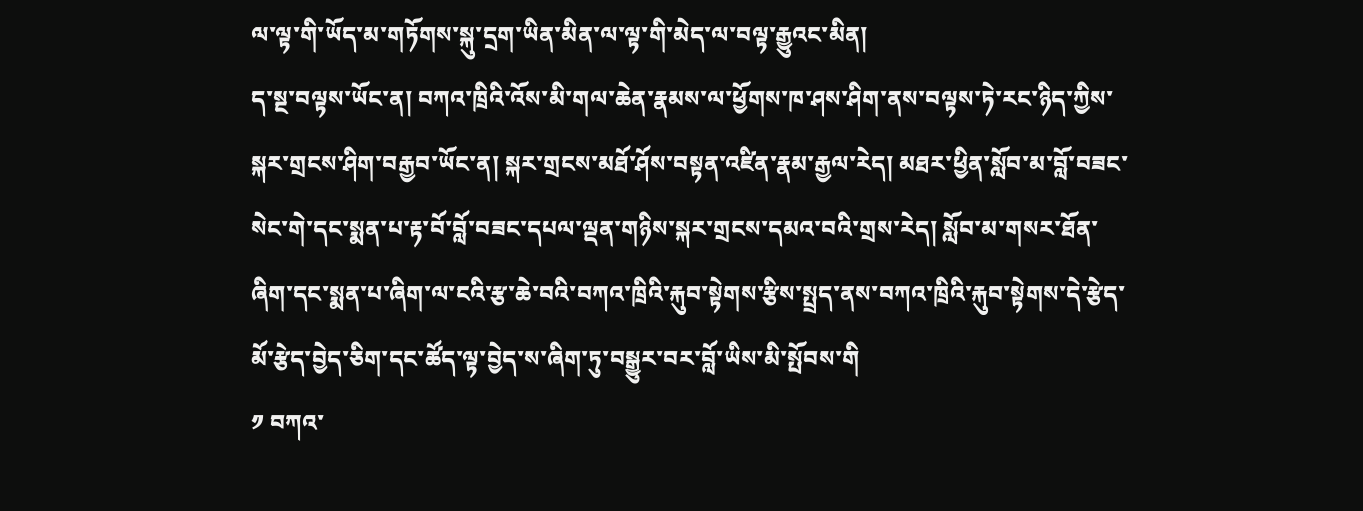ལ་ལྟ་གི་ཡོད་མ་གཏོགས་སྐུ་དྲག་ཡིན་མིན་ལ་ལྟ་གི་མེད་ལ་བལྟ་རྒྱུའང་མིན།
ད་སྔ་བལྟས་ཡོང་ན། བཀའ་ཁྲིའི་འོས་མི་གལ་ཆེན་རྣམས་ལ་ཕྱོགས་ཁ་ཤས་ཤིག་ནས་བལྟས་ཏེ་རང་ཉིད་ཀྱིས་སྐར་གྲངས་ཤིག་བརྒྱབ་ཡོང་ན། སྐར་གྲངས་མཐོ་ཤོས་བསྟན་འཛིན་རྣམ་རྒྱལ་རེད། མཐར་ཕྱིན་སློབ་མ་བློ་བཟང་སེང་གེ་དང་སྨན་པ་རྟ་བོ་བློ་བཟང་དཔལ་ལྡན་གཉིས་སྐར་གྲངས་དམའ་བའི་གྲས་རེད། སློབ་མ་གསར་ཐོན་ཞིག་དང་སྨན་པ་ཞིག་ལ་ངའི་རྩ་ཆེ་བའི་བཀའ་ཁྲིའི་རྐུབ་སྟེགས་རྩིས་སྤྲད་ནས་བཀའ་ཁྲིའི་རྐུབ་སྟེགས་དེ་རྩེད་མོ་རྩེད་བྱེད་ཅིག་དང་ཚོད་ལྟ་བྱེད་ས་ཞིག་ཏུ་བསྒྱུར་བར་བློ་ཡིས་མི་སྤོབས་གི
༡ བཀའ་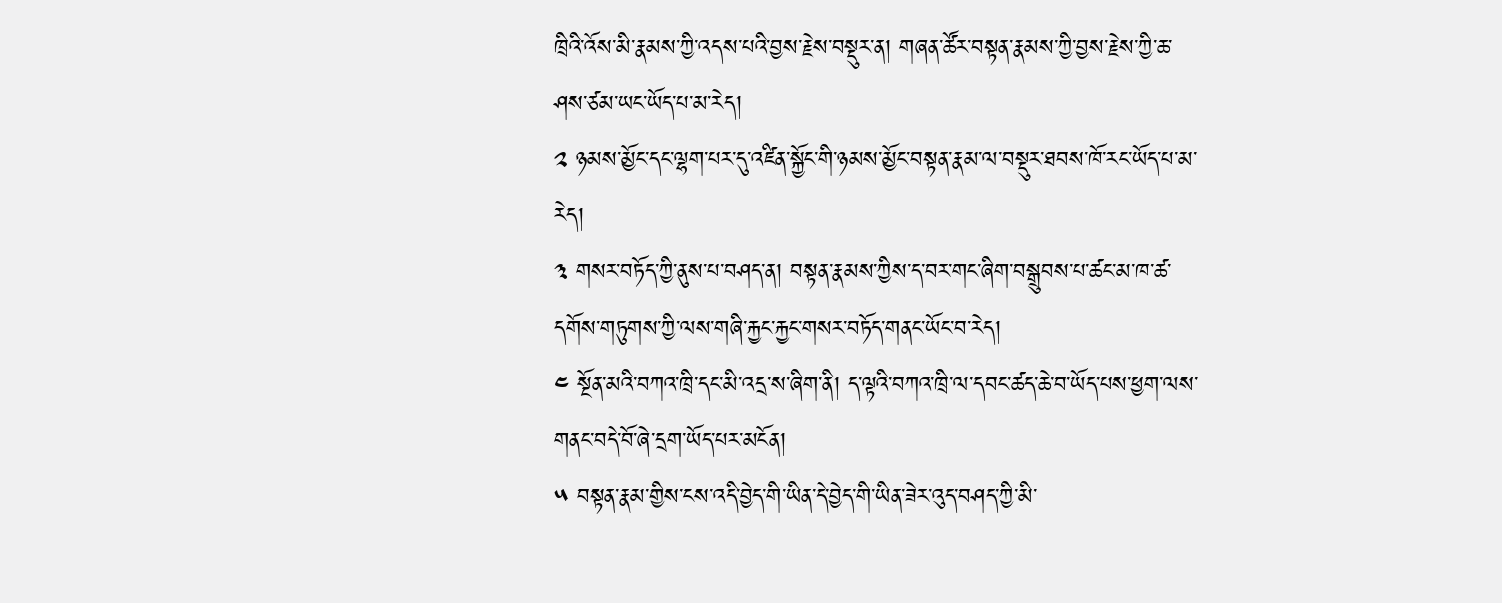ཁྲིའི་འོས་མི་རྣམས་ཀྱི་འདས་པའི་བྱས་རྗེས་བསྡུར་ན། གཞན་ཚོར་བསྟན་རྣམས་ཀྱི་བྱས་རྗེས་ཀྱི་ཆ་ཤས་ཙམ་ཡང་ཡོད་པ་མ་རེད།
༢ ཉམས་མྱོང་དང་ལྷག་པར་དུ་འཛིན་སྐྱོང་གི་ཉམས་མྱོང་བསྟན་རྣམ་ལ་བསྡུར་ཐབས་ཁོ་རང་ཡོད་པ་མ་རེད།
༣ གསར་བཏོད་ཀྱི་ནུས་པ་བཤད་ན། བསྟན་རྣམས་ཀྱིས་ད་བར་གང་ཞིག་བསྒྲུབས་པ་ཚང་མ་ཁ་ཚ་དགོས་གཏུགས་ཀྱི་ལས་གཞི་རྐྱང་རྐྱང་གསར་བཏོད་གནང་ཡོང་བ་རེད།
༤ སྔོན་མའི་བཀའ་ཁྲི་དང་མི་འདྲ་ས་ཞིག་ནི། ད་ལྟའི་བཀའ་ཁྲི་ལ་དབང་ཚད་ཆེ་བ་ཡོད་པས་ཕྱག་ལས་གནང་བདེ་བོ་ཞེ་དྲག་ཡོད་པར་མངོན།
༥ བསྟན་རྣམ་གྱིས་ངས་འདི་བྱེད་གི་ཡིན་དེ་བྱེད་གི་ཡིན་ཟེར་འུད་བཤད་ཀྱི་མི་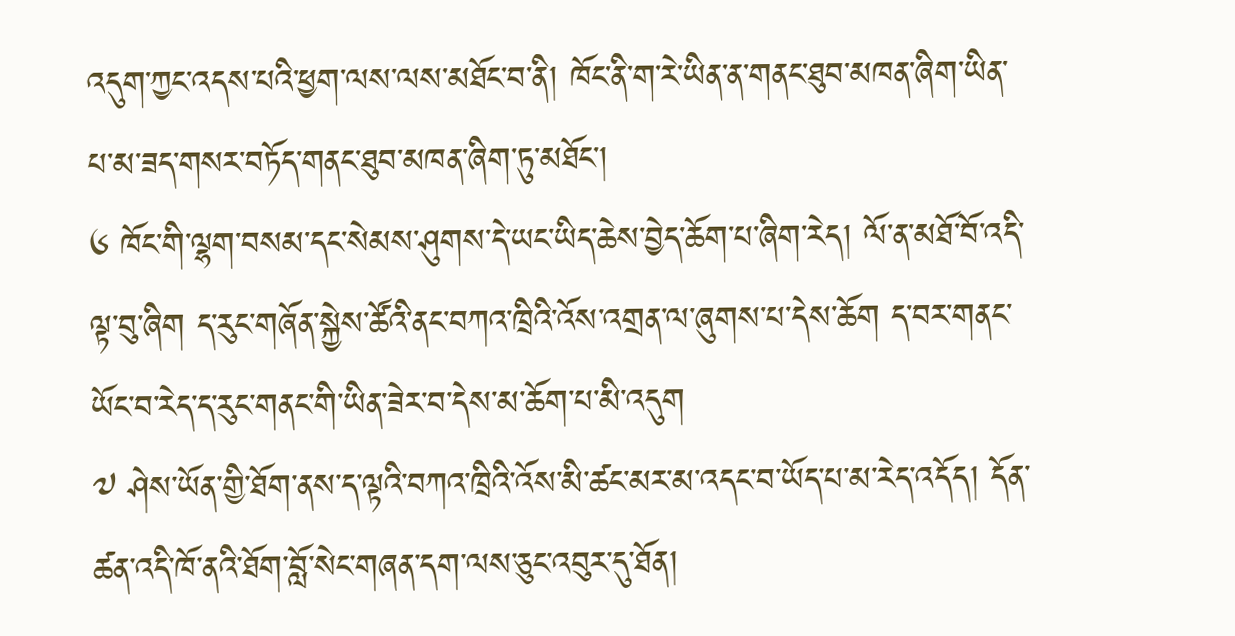འདུག་ཀྱང་འདས་པའི་ཕྱག་ལས་ལས་མཐོང་བ་ནི། ཁོང་ནི་ག་རེ་ཡིན་ན་གནང་ཐུབ་མཁན་ཞིག་ཡིན་པ་མ་ཟད་གསར་བཏོད་གནང་ཐུབ་མཁན་ཞིག་ཏུ་མཐོང་།
༦ ཁོང་གི་ལྷག་བསམ་དང་སེམས་ཤུགས་དེ་ཡང་ཡིད་ཆེས་བྱེད་ཆོག་པ་ཞིག་རེད། ལོ་ན་མཐོ་བོ་འདི་ལྟ་བུ་ཞིག ད་རུང་གཞོན་སྐྱེས་ཚོའི་ནང་བཀའ་ཁྲིའི་འོས་འགྲན་ལ་ཞུགས་པ་དེས་ཆོག ད་བར་གནང་ཡོང་བ་རེད་ད་རུང་གནང་གི་ཡིན་ཟེར་བ་དེས་མ་ཆོག་པ་མི་འདུག
༧ ཤེས་ཡོན་གྱི་ཐོག་ནས་ད་ལྟའི་བཀའ་ཁྲིའི་འོས་མི་ཚང་མར་མ་འདང་བ་ཡོད་པ་མ་རེད་འདོད། དོན་ཚན་འདི་ཁོ་ནའི་ཐོག་བློ་སེང་གཞན་དག་ལས་ཅུང་འབུར་དུ་ཐོན།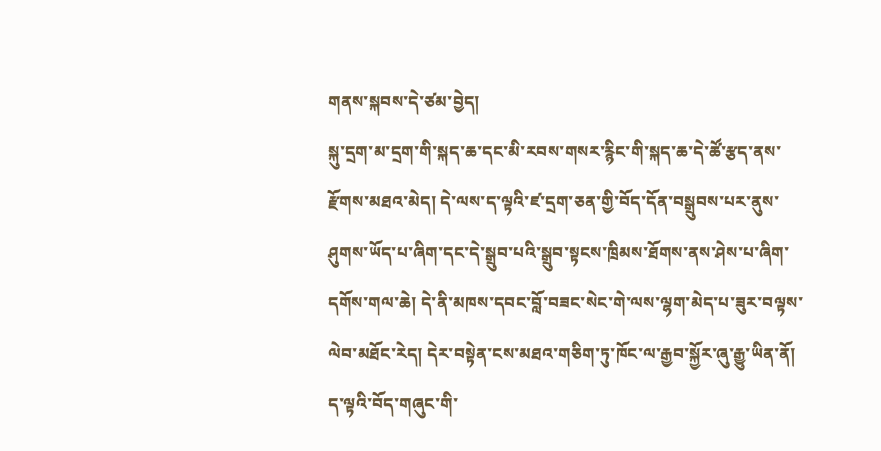གནས་སྐབས་དེ་ཙམ་བྱེད།
སྐུ་དྲག་མ་དྲག་གི་སྐད་ཆ་དང་མི་རབས་གསར་རྙིང་གི་སྐད་ཆ་དེ་ཚོ་རྩད་ནས་རྫོགས་མཐའ་མེད། དེ་ལས་ད་ལྟའི་ཛ་དྲག་ཅན་གྱི་བོད་དོན་བསྒྲུབས་པར་ནུས་ཤུགས་ཡོད་པ་ཞིག་དང་དེ་སྒྲུབ་པའི་སྒྲུབ་སྟངས་ཁྲིམས་ཐོགས་ནས་ཤེས་པ་ཞིག་དགོས་གལ་ཆེ། དེ་ནི་མཁས་དབང་བློ་བཟང་སེང་གེ་ལས་ལྷག་མེད་པ་ཟུར་བལྟས་ལེབ་མཐོང་རེད། དེར་བསྟེན་ངས་མཐའ་གཅིག་ཏུ་ཁོང་ལ་རྒྱབ་སྐྱོར་ཞུ་རྒྱུ་ཡིན་ནོ།
ད་ལྟའི་བོད་གཞུང་གི་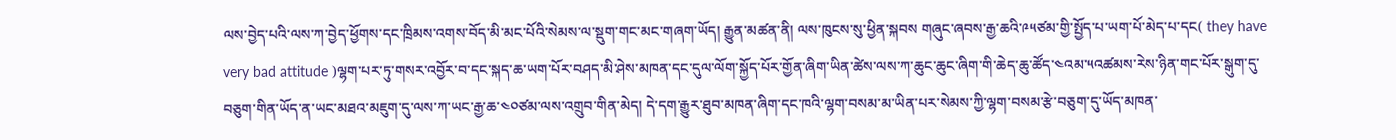ལས་བྱེད་པའི་ལས་ཀ་བྱེད་ཕྱོགས་དང་ཁྲིམས་འགས་བོད་མི་མང་པོའི་སེམས་ལ་སྡུག་གང་མང་གཞག་ཡོད། རྒྱུན་མཚན་ནི། ལས་ཁུངས་སུ་ཕྱིན་སྐབས གཞུང་ཞབས་རྒྱ་ཆའི་༩༥ཙམ་གྱི་སྤྱོད་པ་ཡག་པོ་མེད་པ་དང( they have very bad attitude )ལྷག་པར་ཏུ་གསར་འབྱོར་བ་དང་སྐད་ཆ་ཡག་པོར་བཤད་མི་ཤེས་མཁན་དང་དུལ་ལོག་སྐྱོད་པོར་གྱོན་ཞིག་ཡིན་ཚེས་ལས་ཀ་ཆུང་ཆུང་ཞིག་གི་ཆེད་ཆུ་ཚོད་༤འམ་༥འཚམས་རེས་ཉིན་གང་པོར་སྒུག་དུ་བཅུག་གིན་ཡོད་ན་ཡང་མཐའ་མཇུག་དུ་ལས་ཀ་ཡང་རྒྱ་ཆ་༤༠ཙམ་ལས་འགྲུབ་གིན་མེད། དེ་དག་རྒྱུར་ཐུབ་མཁན་ཞིག་དང་ཁའི་ལྷག་བསམ་མ་ཡིན་པར་སེམས་ཀྱི་ལྷག་བསམ་རྩེ་བཅུག་དུ་ཡོད་མཁན་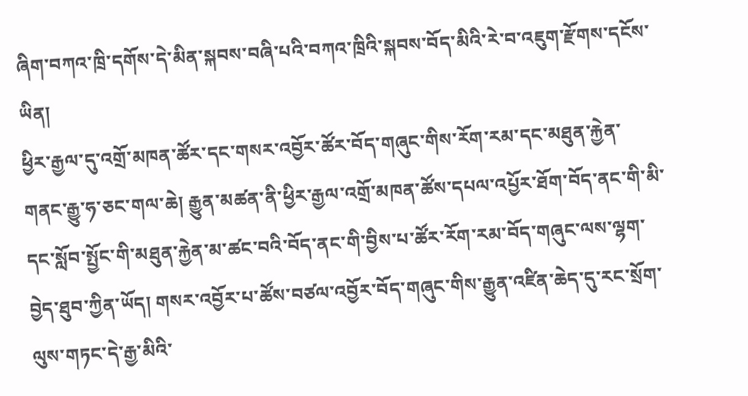ཞིག་བཀའ་ཁྲི་དགོས་དེ་མིན་སྐབས་བཞི་པའི་བཀའ་ཁྲིའི་སྐབས་བོད་མིའི་རེ་བ་འཇུག་རྫོགས་དངོས་ཡིན།
ཕྱིར་རྒྱལ་དུ་འགྲོ་མཁན་ཚོར་དང་གསར་འབྱོར་ཚོར་བོད་གཞུང་གིས་རོག་རམ་དང་མཐུན་རྐྱེན་གནང་རྒྱུ་ཧ་ཅང་གལ་ཆེ། རྒྱུན་མཚན་ནི་ཕྱིར་རྒྱལ་འགྲོ་མཁན་ཚོས་དཔལ་འཔྱོར་ཐོག་བོད་ནང་གི་མི་དང་སློབ་སྤྱོང་གི་མཐུན་རྐྱེན་མ་ཚང་བའི་བོད་ནང་གི་བྱིས་པ་ཚོར་རོག་རམ་བོད་གཞུང་ལས་ལྷག་བྱེད་ཐུབ་ཀྱིན་ཡོད། གསར་འབྱོར་པ་ཚོས་བཙལ་འབྱོར་བོད་གཞུང་གིས་རྒྱུན་འཛིན་ཆེད་དུ་རང་སྲོག་ལུས་གཏང་དེ་རྒྱ་མིའི་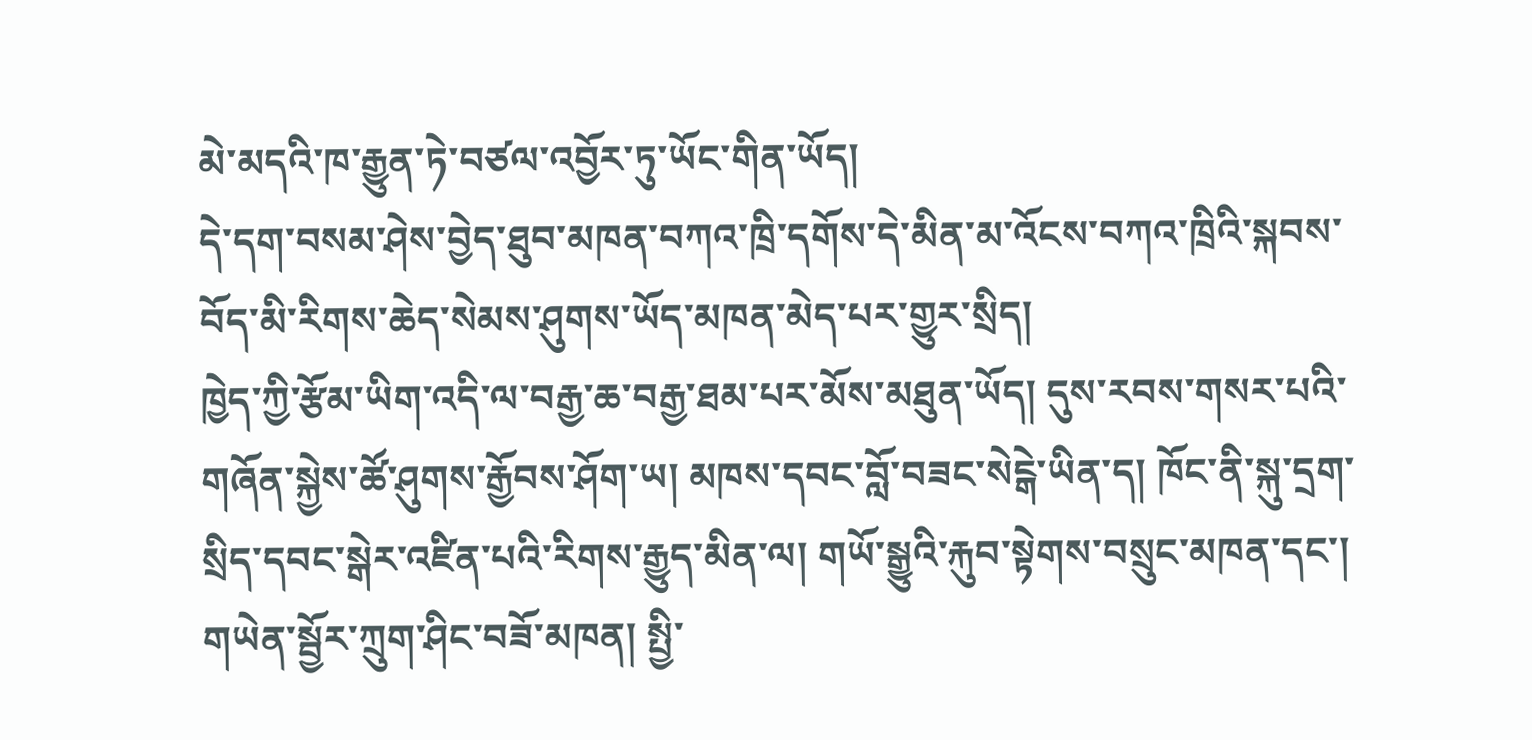མེ་མདའི་ཁ་རྒྱུན་ཏེ་བཙལ་འབྱོར་ཏུ་ཡོང་གིན་ཡོད།
དེ་དག་བསམ་ཤེས་བྱེད་ཐུབ་མཁན་བཀའ་ཁྲི་དགོས་དེ་མིན་མ་འོངས་བཀའ་ཁྲིའི་སྐབས་བོད་མི་རིགས་ཆེད་སེམས་ཤུགས་ཡོད་མཁན་མེད་པར་གྱུར་སྲིད།
ཁྱེད་ཀྱི་རྩོམ་ཡིག་འདི་ལ་བརྒྱ་ཆ་བརྒྱ་ཐམ་པར་མོས་མཐུན་ཡོད། དུས་རབས་གསར་པའི་གཞོན་སྐྱེས་ཚོ་ཤུགས་རྒྱོབས་ཤོག་ཡ། མཁས་དབང་བློ་བཟང་སེངྒེ་ཡིན་ད། ཁོང་ནི་སྐུ་དྲག་སྲིད་དབང་སྒེར་འཛིན་པའི་རིགས་རྒྱུད་མིན་ལ། གཡོ་སྒྱུའི་རྐུབ་སྟེགས་བསྲུང་མཁན་དང་། གཡེན་སྦྱོར་ཀྲུག་ཤིང་བཟོ་མཁན། སྤྱི་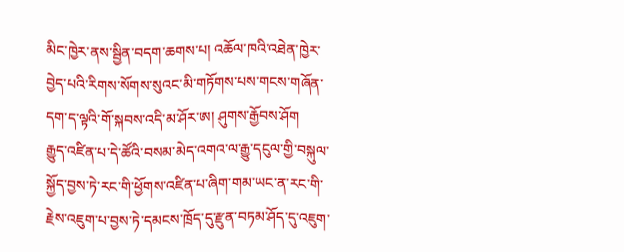མིང་ཁྱེར་ནས་སྦྱིན་བདག་ཆགས་པ། འཆོལ་ཁའི་འཐེན་ཁྱེར་བྱེད་པའི་རིགས་སོགས་སུའང་མི་གཏོགས་པས་གངས་གཞོན་དག་ད་ལྟའི་གོ་སྐབས་འདི་མ་ཤོར་ཨ། ཤུགས་རྒྱོབས་ཤོག
རྒྱུད་འཛིན་པ་དེ་ཚོའི་བསམ་མེད་འགའ་ལ་རྒྱུ་དངུལ་གྱི་བསྐུལ་སྐྱོད་བྱས་ཏེ་རང་གི་ཕྱོགས་འཛིན་པ་ཞིག་གམ་ཡང་ན་རང་གི་རྗེས་འཇུག་པ་བྱས་ཏེ་དམངས་ཁྲོད་དུ་རྫུན་བཏམ་ཤོད་དུ་འཇུག་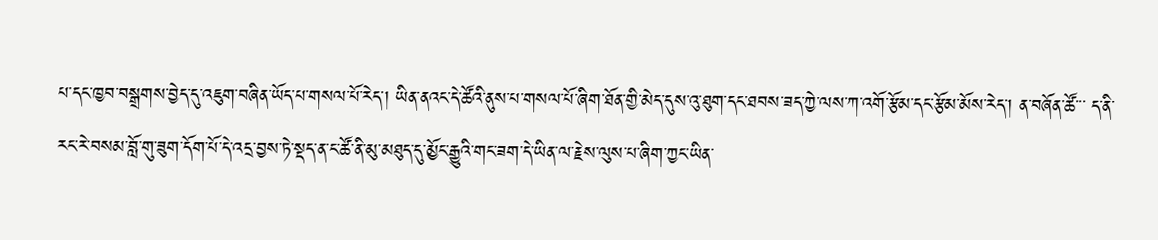པ་དང་ཁྱབ་བསྒྲགས་བྱེད་དུ་འཇུག་བཞིན་ཡོད་པ་གསལ་པོ་རེད་། ཡིན་ནའང་དེ་ཚོའི་ནུས་པ་གསལ་པོ་ཞིག་ཐོན་གྱི་མེད་དུས་འུ་ཐུག་དང་ཐབས་ཟད་ཀྱེ་ལས་ཀ་འགོ་རྩོམ་དང་རྩོམ་མོས་རེད་། ན་བཞོན་ཚོ་་་ ད་ནི་རང་རེ་བསམ་བློ་གུ་ཟུག་དོག་པོ་དེ་འདྲ་བྱས་ཏེ་སྡད་ན་ང་ཚོ་ནི་མུ་མཐུད་དུ་མྱོང་རྒྱུའི་གང་ཟག་དེ་ཡིན་ལ་རྗེས་ལུས་པ་ཞིག་ཀྱང་ཡིན་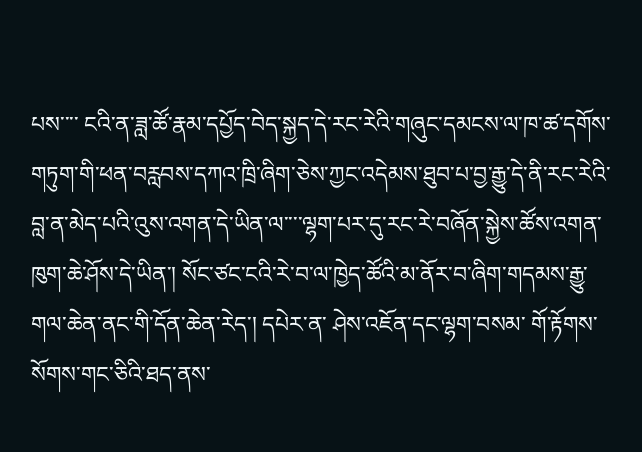པས་་་་ ངའི་ན་ཟླ་ཚོ་རྣམ་དཔྱོད་བེད་སྐྱད་དེ་རང་རེའི་གཞུང་དམངས་ལ་ཁ་ཚ་དགོས་གཏུག་གི་ཕན་བརླབས་དཀའ་ཁྲི་ཞིག་ཅེས་ཀྱང་འདེམས་ཐུབ་པ་བྱ་རྒྱུ་དེ་ནི་རང་རེའི་བླ་ན་མེད་པའི་འུས་འགན་དེ་ཡིན་ལ་་་་ལྷག་པར་དུ་རང་རེ་བཞོན་སྐྱེས་ཚོས་འགན་ཁུག་ཆེ་ཤོས་དེ་ཡིན་། སོང་ཙང་ངའི་རེ་བ་ལ་ཁྱེད་ཚོའི་མ་ནོར་བ་ཞིག་གདམས་རྒྱུ་གལ་ཆེན་ནང་གི་དོན་ཆེན་རེད་། དཔེར་ན་ ཤེས་འཇོན་དང་ལྷག་བསམ་ གོ་རྟོགས་སོགས་གང་ཅིའི་ཐད་ནས་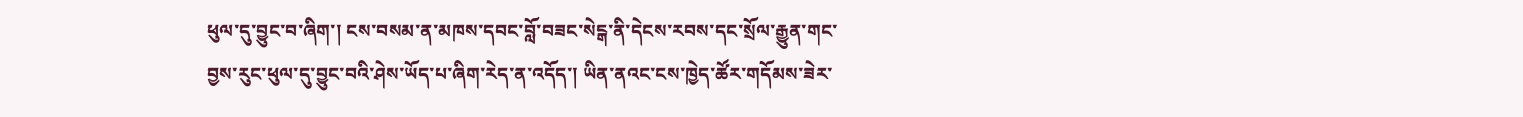ཕུལ་དུ་བྱུང་བ་ཞིག་། ངས་བསམ་ན་མཁས་དབང་བློ་བཟང་སེངྒ་ནི་དེངས་རབས་དང་སྲོལ་རྒྱུན་གང་བྱས་རུང་ཕུལ་དུ་བྱུང་བའི་ཤེས་ཡོད་པ་ཞིག་རེད་ན་འདོད་། ཡིན་ནའང་ངས་ཁྱེད་ཚོར་གདོམས་ཟེར་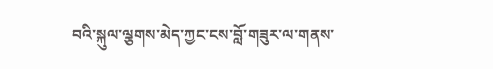བའི་སྐུལ་ལྕགས་མེད་ཀྱང་ངས་བློ་གཟུར་ལ་གནས་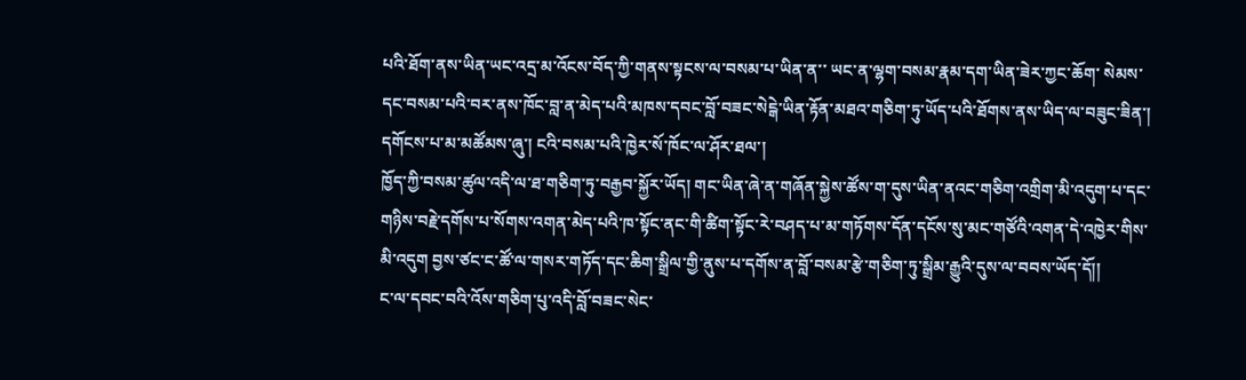པའི་ཐོག་ནས་ཡིན་ཡང་འདྲ་མ་འོངས་བོད་ཀྱི་གནས་སྟངས་ལ་བསམ་པ་ཡིན་ན་་ ཡང་ན་ལྷག་བསམ་རྣམ་དག་ཡིན་ཟེར་ཀྱང་ཆོག་ སེམས་དང་བསམ་པའི་བར་ནས་ཁོང་བླ་ན་མེད་པའི་མཁས་དབང་བློ་བཟང་སེངྒེ་ཡིན་རྟོན་མཐའ་གཅིག་ཏུ་ཡོད་པའི་ཐོགས་ནས་ཡིད་ལ་བཟུང་ཟིན་། དགོངས་པ་མ་མཚོམས་ཞུ་། ངའི་བསམ་པའི་ཁྱེར་སོ་ཁོང་ལ་ཤོར་ཐལ་།
ཁྱོད་ཀྱི་བསམ་ཚུལ་འདི་ལ་ཐ་གཅིག་ཏུ་བརྒྱབ་སྐྱོར་ཡོད། གང་ཡིན་ཞེ་ན་གཞོན་སྐྱེས་ཚོས་ག་དུས་ཡིན་ནའང་གཅིག་འགྲིག་མི་འདུག་པ་དང་གཉིས་བརྗེ་དགོས་པ་སོགས་འགན་མེད་པའི་ཁ་སྟོང་ནང་གི་ཚིག་སྟོང་རེ་བཤད་པ་མ་གཏོགས་དོན་དངོས་སུ་མང་གཙོའི་འགན་དེ་འཁྱེར་གིས་མི་འདུག བྱས་ཙང་ང་ཚོ་ལ་གསར་གཏོད་དང་ཆིག་སྒྲིལ་གྱི་ནུས་པ་དགོས་ན་བློ་བསམ་རྩེ་གཅིག་ཏུ་སྒྲིམ་རྒྱུའི་དུས་ལ་བབས་ཡོད་དོ།།
ང་ལ་དབང་བའི་འོས་གཅིག་པུ་འདི་བློ་བཟང་སེང་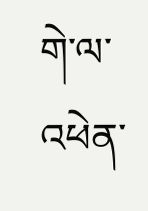གེ་ལ་འཕེན་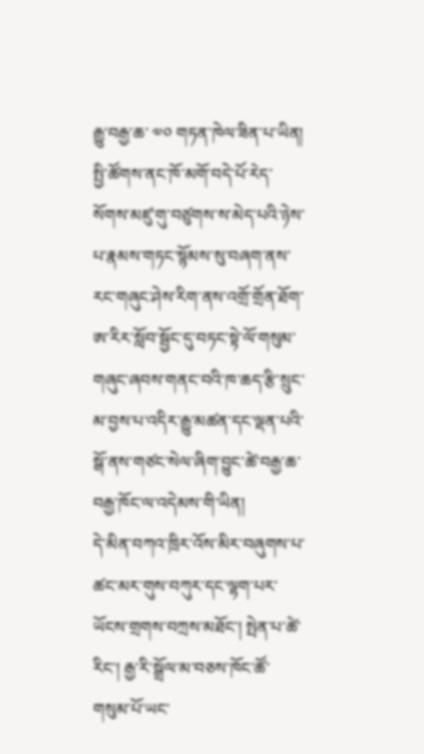རྒྱུ་བརྒྱ་ཆ་ ༧༠ གཏན་ཁེལ་ཟིན་པ་ཡིན། སྤྱི་ཚོགས་ནང་ཁོ་མགོ་བདེ་པོ་རེད་སོགས་མཛུ་གུ་བཙུགས་ས་མེད་པའི་ཉེས་པ་རྣམས་གཏང་སྙོམས་སུ་བཞག་ནས་རང་གཞུང་ཤེས་རིག་ནས་འགྲོ་གྲོན་ཐོག་ཨ་རིར་སློབ་སྦྱོང་དུ་བཏང་སྟེ་ལོ་གསུམ་གཞུང་ཞབས་གནང་བའི་ཁ་ཆད་རྩི་སྲུང་མ་བྱས་པ་འདིར་རྒྱུ་མཚན་དང་ལྡན་པའི་སྒོ་ནས་གཙང་སེལ་ཞིག་བྱུང་ཚེ་བརྒྱ་ཆ་བརྒྱ་ཁོང་ལ་འདེམས་གི་ཡིན།
དེ་མིན་བཀའ་ཁྲིར་འོས་མིར་བཞུགས་པ་ཚང་མར་གུས་བཀུར་དང་ལྷག་པར་ཡོངས་གྲགས་བཀྲས་མཐོང་། སྤེན་པ་ཚེ་རིང་། རྒྱ་རི་སྒྲོལ་མ་བཅས་ཁོང་ཚོ་གསུམ་པོ་ཡང་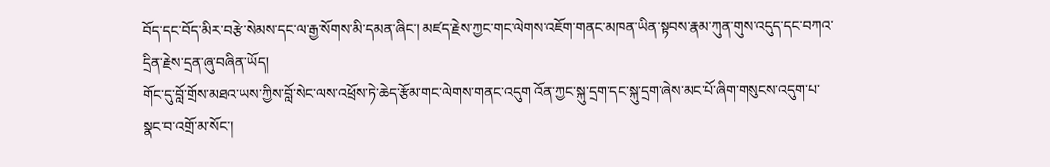བོད་དང་བོད་མིར་བརྩེ་སེམས་དང་ལ་རྒྱ་སོགས་མི་དམན་ཞིང་། མཛད་རྗེས་ཀྱང་གང་ལེགས་འཇོག་གནང་མཁན་ཡིན་སྟབས་རྣམ་ཀུན་གུས་འདུད་དང་བཀའ་དྲིན་རྗེས་དྲན་ཞུ་བཞིན་ཡོད།
གོང་དུ་བློ་གྲོས་མཐའ་ཡས་ཀྱིས་བློ་སེང་ལས་འཕྲོས་ཏེ་ཆེད་རྩོམ་གང་ལེགས་གནང་འདུག འོན་ཀྱང་སྐུ་དྲག་དང་སྐུ་དྲག་ཞེས་མང་པོ་ཞིག་གསུངས་འདུག་པ་སྣང་བ་འགྲོ་མ་སོང་།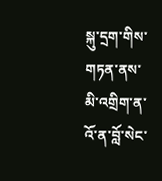སྐུ་དྲག་གིས་གཏན་ནས་མི་འགྲིག་ན་འོ་ན་བློ་སེང་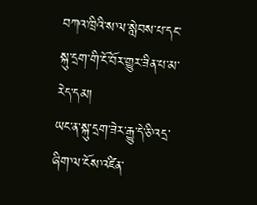བཀའ་ཁྲིའི་ས་ལ་སླེབས་པ་དང་སྐུ་དྲག་གི་ངོ་བོར་གྱུར་ཟིན་པ་མ་རེད་དམ།
ཡང་ན་སྐུ་དྲག་ཟེར་རྒྱུ་དེ་ཅི་འདྲ་ཞིག་ལ་ངོས་འཛིན་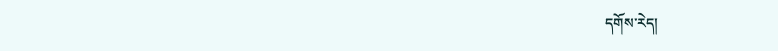དགོས་རེད།